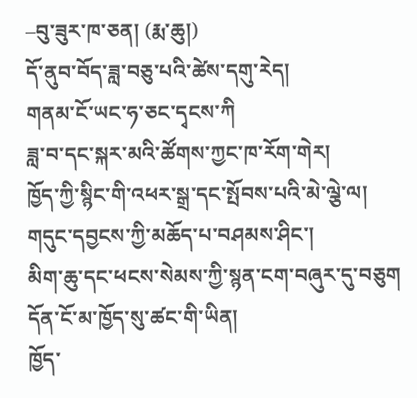–བུ་ཟུར་ཁ་ཅན། (རྨ་ཆུ།)
དོ་ནུབ་བོད་ཟླ་བཅུ་པའི་ཚེས་དགུ་རེད།
གནམ་ངོ་ཡང་ཧ་ཅང་དྭངས་ཀི
ཟླ་བ་དང་སྐར་མའི་ཚོགས་ཀྱང་ཁ་རོག་གེར།
ཁྱོད་ཀྱི་སྙིང་གི་འཕར་སྒྲ་དང་སྤོབས་པའི་མེ་ལྕེ་ལ།
གདུང་དབྱངས་ཀྱི་མཆོད་པ་བཤམས་ཤིང་།
མིག་ཆུ་དང་ཕངས་སེམས་ཀྱི་སྙན་ངག་བཞུར་དུ་བཅུག
དོན་ངོ་མ་ཁྱོད་སུ་ཚང་གི་ཡིན།
ཁྱོད་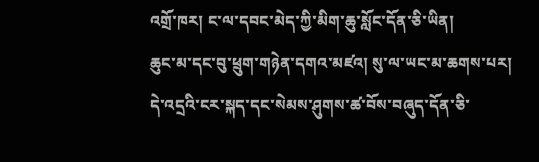འགྲོ་ཁར། ང་ལ་དབང་མེད་ཀྱི་མིག་ཆུ་སློང་དོན་ཅི་ཡིན།
ཆུང་མ་དང་བུ་ཕྲུག་གཉེན་དགའ་མཛའ། སུ་ལ་ཡང་མ་ཆགས་པར།
དེ་འདྲའི་ངར་སྐད་དང་སེམས་ཤུགས་ཚ་བོས་བཞུད་དོན་ཅི་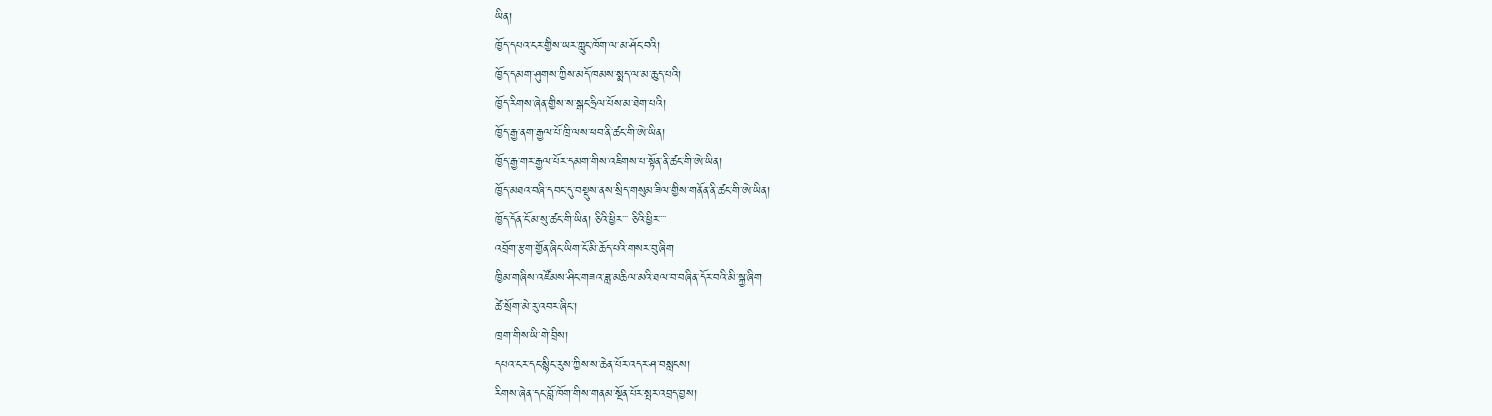ཡིན།
ཁྱོད་དཔའ་ངར་གྱིས་ཡར་ཀླུང་ཁོག་ལ་མ་ཤོང་བའི།
ཁྱོད་དམག་ཤུགས་ཀྱིས་མདོ་ཁམས་སྨད་ལ་མ་ཆུད་པའི།
ཁྱོད་རིགས་ཞེན་གྱིས་ས་སྒང་ཧྲིལ་པོས་མ་ཐེག་པའི།
ཁྱོད་རྒྱ་ནག་རྒྱལ་པོ་ཁྲི་ལས་ཕབ་ནི་ཚང་གི་ཨེ་ཡིན།
ཁྱོད་རྒྱ་གར་རྒྱལ་པོར་དམག་གིས་འཇིགས་པ་སྟོན་ནི་ཚང་གི་ཨེ་ཡིན།
ཁྱོད་མཐའ་བཞི་དབང་དུ་བསྡུས་ནས་སྲིད་གསུམ་ཟིལ་གྱིས་གནོན་ནི་ཚང་གི་ཨེ་ཡིན།
ཁྱོད་དོན་ངོ་མ་སུ་ཚང་གི་ཡིན། ཅིའི་ཕྱིར་་་ ཅིའི་ཕྱིར་་་་
འབྲོག་རྩག་གྱོན་ཞིང་ཡིག་ངོ་མི་ཆོད་པའི་གསར་བུ་ཞིག
ཁྱིམ་གཞིས་འཛོམས་ཤིང་གཟའ་ཟླ་མཆིལ་མའི་ཐལ་བ་བཞིན་དོར་བའི་མི་སྐྱ་ཞིག
ཚེ་སྲོག་མེ་རུ་འབར་ཞིང་།
ཁྲག་གིས་ཡི་གེ་བྲིས།
དཔའ་ངར་དང་སྙིང་རུས་ཀྱིས་ས་ཆེན་པོར་འདར་ཤ་བསླངས།
རིགས་ཞེན་དང་བློ་ཁོག་གིས་གནམ་སྔོན་པོར་སྤར་འབྲད་བྱས།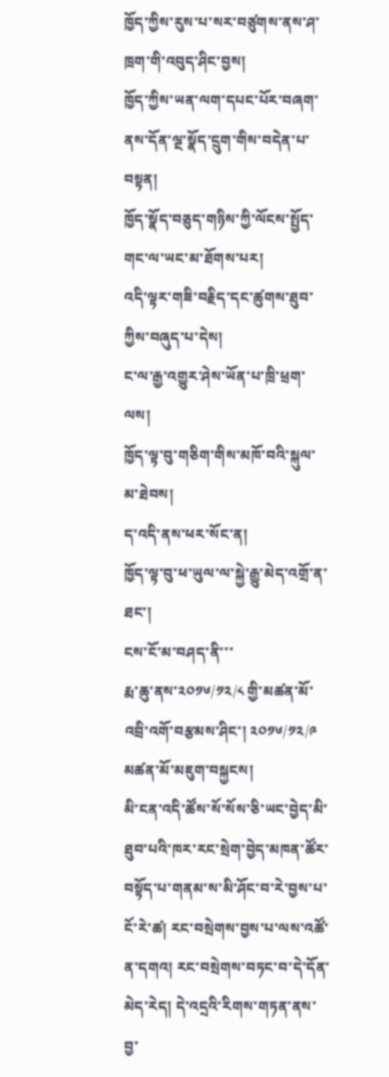ཁྱོད་ཀྱིས་རུས་པ་སར་བཙུགས་ནས་ཤ་ཁྲག་གི་འབུད་ཤིང་བྱས།
ཁྱོད་ཀྱིས་ཡན་ལག་དཔང་པོར་བཞག་ནས་དོན་ལྔ་སྣོད་དྲུག་གིས་བདེན་པ་བསྟན།
ཁྱོད་སྣོད་བཅུད་གཉིས་ཀྱི་ལོངས་སྤྱོད་གང་ལ་ཡང་མ་ཐོགས་པར།
འདི་ལྟར་གཟི་བརྗིད་དང་ཚུགས་ཐུབ་ཀྱིས་བཞུད་པ་དེས།
ང་ལ་རྒྱ་འགྱུར་ཤེས་ཡོན་པ་ཁྲི་ཕྲག་ལས།
ཁྱོད་ལྟ་བུ་གཅིག་གིས་མཁོ་བའི་སྐུལ་མ་ཐེབས།
ད་འདི་ནས་ཕར་སོང་ན།
ཁྱོད་ལྟ་བུ་ཕ་ཡུལ་ལ་སྐྱེ་རྒྱུ་མེད་འགྲོ་ན་ཐང་།
ངས་ངོ་མ་བཤད་ནི་་་
རྨ་ཆུ་ནས་༢༠༡༦/༡༢/༨ གྱི་མཚན་མོ་འབྲི་འགོ་བརྩམས་ཤིང་། ༢༠༡༦/༡༢/༩ མཚན་མོ་མཇུག་བསྐྱངས།
མི་ངན་འདི་ཚོས་སོ་སོས་ཅི་ཡང་བྱེད་མི་ཐུབ་པའི་ཁར་རང་སྲེག་བྱེད་མཁན་ཚོར་བསྟོད་པ་གནམ་ས་མི་ཤོང་བ་རེ་བྱས་པ་ངོ་རེ་ཚ། རང་བསྲེགས་བྱས་པ་ལས་འཚོ་ན་དགའ། རང་བསྲེགས་བཏང་བ་དེ་དོན་མེད་རེད། དེ་འདྲའི་རིགས་གཏན་ནས་བྱ་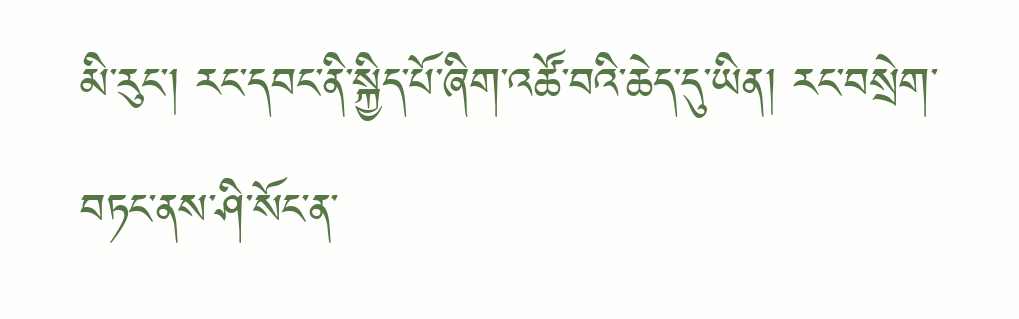མི་རུང་། རང་དབང་ནི་སྐྱིད་པོ་ཞིག་འཚོ་བའི་ཆེད་དུ་ཡིན། རང་བསྲེག་བཏང་ནས་ཤི་སོང་ན་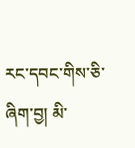རང་དབང་གིས་ཅི་ཞིག་བྱ། མི་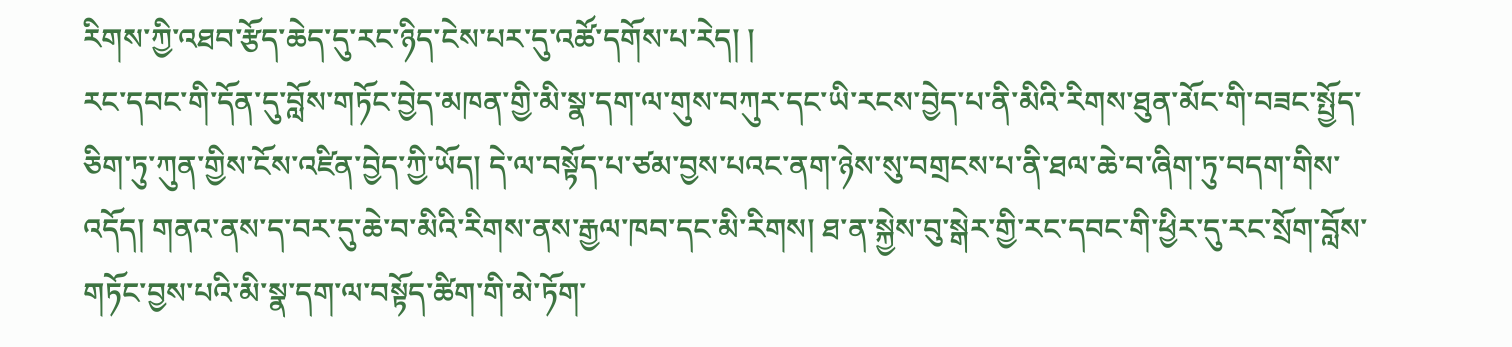རིགས་ཀྱི་འཐབ་རྩོད་ཆེད་དུ་རང་ཉིད་ངེས་པར་དུ་འཚོ་དགོས་པ་རེད། །
རང་དབང་གི་དོན་དུ་བློས་གཏོང་བྱེད་མཁན་གྱི་མི་སྣ་དག་ལ་གུས་བཀུར་དང་ཡི་རངས་བྱེད་པ་ནི་མིའི་རིགས་ཐུན་མོང་གི་བཟང་སྤྱོད་ཅིག་ཏུ་ཀུན་གྱིས་ངོས་འཛིན་བྱེད་ཀྱི་ཡོད། དེ་ལ་བསྟོད་པ་ཙམ་བྱས་པའང་ནག་ཉེས་སུ་བགྲངས་པ་ནི་ཐལ་ཆེ་བ་ཞིག་ཏུ་བདག་གིས་འདོད། གནའ་ནས་ད་བར་དུ་ཆེ་བ་མིའི་རིགས་ནས་རྒྱལ་ཁབ་དང་མི་རིགས། ཐ་ན་སྐྱེས་བུ་སྒེར་གྱི་རང་དབང་གི་ཕྱིར་དུ་རང་སྲོག་བློས་གཏོང་བྱས་པའི་མི་སྣ་དག་ལ་བསྟོད་ཚིག་གི་མེ་ཏོག་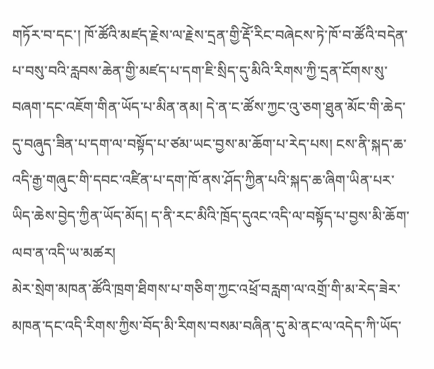གཏོར་བ་དང་། ཁོ་ཚོའི་མཛད་རྗེས་ལ་རྗེས་དྲན་གྱི་རྡོེ་རིང་བཞེངས་ཏེ་ཁོ་བ་ཚོའི་བདེན་པ་བསུ་བའི་རླབས་ཆེན་གྱི་མཛད་པ་དག་ཇི་སྲིད་དུ་མིའི་རིགས་ཀྱི་དྲན་ངོགས་སུ་བཞག་དང་འཇོག་གིན་ཡོད་པ་མིན་ནམ། དེ་ན་ང་ཚོས་ཀྱང་འུ་ཅག་ཐུན་མོང་གི་ཆེད་དུ་བཞུད་ཟིན་པ་དག་ལ་བསྟོད་པ་ཙམ་ཡང་བྱས་མ་ཆོག་པ་རེད་པས། ངས་ནི་སྐད་ཆ་འདི་རྒྱ་གཞུང་གི་དབང་འཛིན་པ་དག་ཁོ་ནས་ཤོད་ཀྱིན་པའི་སྐད་ཆ་ཞིག་ཡིན་པར་ཡིད་ཆེས་བྱེད་ཀྱིན་ཡོད་མོད། ད་ནི་རང་མིའི་ཁྲོད་དུའང་འདི་ལ་བསྟོད་པ་བྱས་མི་ཆོག་ལབ་ན་འདི་ཡ་མཚར།
མེར་སྲེག་མཁན་ཚོའི་ཁྲག་ཐིགས་པ་གཅིག་ཀྱང་འཕྲོ་བརླག་ལ་འགྲོ་གི་མ་རེད་ཟེར་མཁན་དང་འདི་རིགས་ཀྱིས་བོད་མི་རིགས་བསམ་བཞིན་དུ་མེ་ནང་ལ་འདེད་ཀི་ཡོད་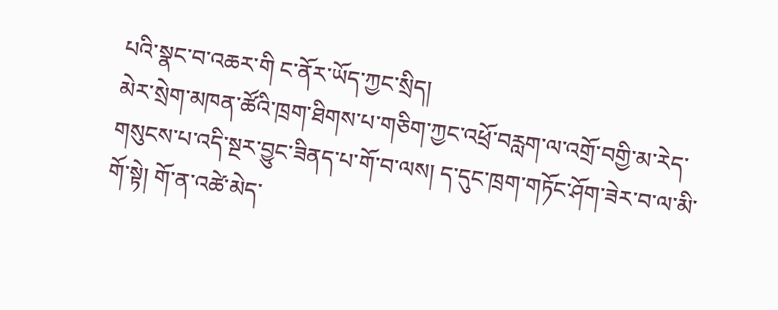པའི་སྣང་བ་འཆར་གི ང་ནོར་ཡོད་ཀྱང་སྲིད།
མེར་སྲེག་མཁན་ཚོའི་ཁྲག་ཐིགས་པ་གཅིག་ཀྱང་འཕྲོ་བརླག་ལ་འགྲོ་བགྱི་མ་རེད་གསུངས་པ་འདི་སྔར་བྱུང་ཟིནད་པ་གོ་བ་ལས། ད་དུང་ཁྲག་གཏོང་ཤོག་ཟེར་བ་ལ་མི་གོ་སྟེ། གོ་ན་འཚེ་མེད་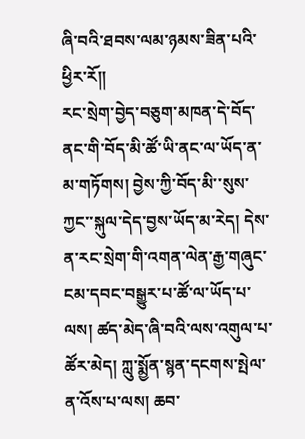ཞི་བའི་ཐབས་ལམ་ཉམས་ཟིན་པའི་ཕྱིར་རོ།།
རང་སྲེག་བྱེད་བཅུག་མཁན་དེ་བོད་ནང་གི་བོད་མི་ཚོ་ཡི་ནང་ལ་ཡོད་ན་མ་གཏོགས། བྱེས་ཀྱི་བོད་མི་་སུས་ཀྱང་་སྐུལ་དེད་བྱས་ཡོད་མ་རེད། དེས་ན་རང་སྲེག་གི་འགན་ལེན་རྒྱ་གཞུང་ངམ་དབང་བསྒྱུར་པ་ཚོ་ལ་ཡོད་པ་ལས། ཚད་མེད་ཞི་བའི་ལས་འགུལ་པ་ཚོར་མེད། ཀླུ་སྨྱོན་སྙན་དངགས་སྤེལ་ན་འོས་པ་ལས། ཆབ་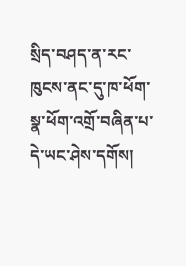སྲིད་བཤད་ན་རང་ཁུངས་ནང་དུ་ཁ་ཕོག་སྣ་ཕོག་འགྲོ་བཞིན་པ་དེ་ཡང་ཤེས་དགོས།